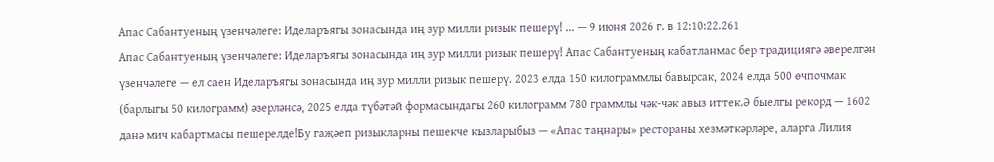Апас Сабантуеның үзенчәлеге: Иделаръягы зонасында иң зур милли ризык пешерү! ... — 9 июня 2026 г. в 12:10:22.261
Апас Сабантуеның үзенчәлеге: Иделаръягы зонасында иң зур милли ризык пешерү! Апас Сабантуеның кабатланмас бер традициягә әверелгән үзенчәлеге — ел саен Иделаръягы зонасында иң зур милли ризык пешерү. 2023 елда 150 килограммлы бавырсак, 2024 елда 500 өчпочмак (барлыгы 50 килограмм) әзерләнсә, 2025 елда түбәтәй формасындагы 260 килограмм 780 граммлы чәк-чәк авыз иттек.Ә быелгы рекорд — 1602 данә мич кабартмасы пешерелде!Бу гаҗәеп ризыкларны пешекче кызларыбыз — «Апас таңнары» рестораны хезмәткәрләре, аларга Лилия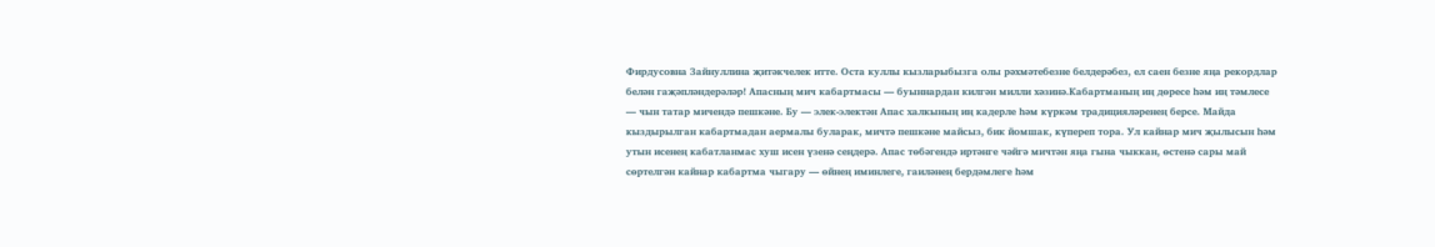Фирдусовна Зайнуллина җитәкчелек итте. Оста куллы кызларыбызга олы рәхмәтебезне белдерәбез, ел саен безне яңа рекордлар белән гаҗәпләндерәләр! Апасның мич кабартмасы — буыннардан килгән милли хәзинә.Кабартманың иң дөресе һәм иң тәмлесе — чын татар мичендә пешкәне. Бу — элек-электән Апас халкының иң кадерле һәм күркәм традицияләренең берсе. Майда кыздырылган кабартмадан аермалы буларак, мичтә пешкәне майсыз, бик йомшак, күпереп тора. Ул кайнар мич җылысын һәм утын исенең кабатланмас хуш исен үзенә сеңдерә. Апас төбәгендә иртәнге чәйгә мичтән яңа гына чыккан, өстенә сары май сөртелгән кайнар кабартма чыгару — өйнең иминлеге, гаиләнең бердәмлеге һәм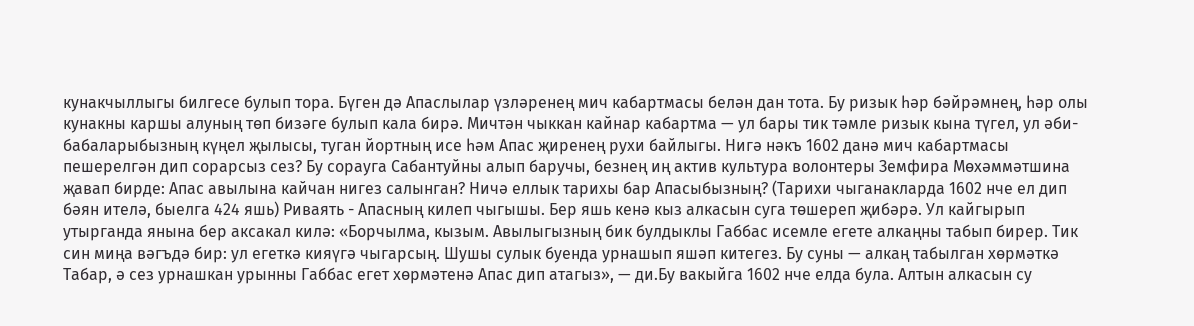кунакчыллыгы билгесе булып тора. Бүген дә Апаслылар үзләренең мич кабартмасы белән дан тота. Бу ризык һәр бәйрәмнең, һәр олы кунакны каршы алуның төп бизәге булып кала бирә. Мичтән чыккан кайнар кабартма — ул бары тик тәмле ризык кына түгел, ул әби-бабаларыбызның күңел җылысы, туган йортның исе һәм Апас җиренең рухи байлыгы. Нигә нәкъ 1602 данә мич кабартмасы пешерелгән дип сорарсыз сез? Бу сорауга Сабантуйны алып баручы, безнең иң актив культура волонтеры Земфира Мөхәммәтшина җавап бирде: Апас авылына кайчан нигез салынган? Ничә еллык тарихы бар Апасыбызның? (Тарихи чыганакларда 1602 нче ел дип бәян ителә, быелга 424 яшь) Риваять - Апасның килеп чыгышы. Бер яшь кенә кыз алкасын суга төшереп җибәрә. Ул кайгырып утырганда янына бер аксакал килә: «Борчылма, кызым. Авылыгызның бик булдыклы Габбас исемле егете алкаңны табып бирер. Тик син миңа вәгъдә бир: ул егеткә кияүгә чыгарсың. Шушы сулык буенда урнашып яшәп китегез. Бу суны — алкаң табылган хөрмәткә Табар, ә сез урнашкан урынны Габбас егет хөрмәтенә Апас дип атагыз», — ди.Бу вакыйга 1602 нче елда була. Алтын алкасын су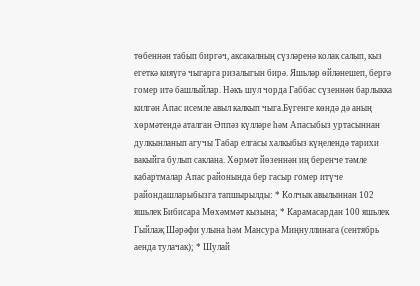төбеннән табып биргәч, аксакалның сүзләренә колак салып, кыз егеткә кияүгә чыгарга ризалыгын бирә. Яшьләр өйләнешеп, бергә гомер итә башлыйлар. Нәкъ шул чорда Габбас сүзеннән барлыкка килгән Апас исемле авыл калкып чыга.Бүгенге көндә дә аның хөрмәтендә аталган Әппәз күлләре һәм Апасыбыз уртасыннан дулкынланып агучы Табар елгасы халкыбыз күңелендә тарихи вакыйга булып саклана. Хөрмәт йөзеннән иң беренче тәмле кабартмалар Апас районында бер гасыр гомер итүче райондашларыбызга тапшырылды: * Колчык авылыннан 102 яшьлек Бибисара Мөхәммәт кызына; * Карамасардан 100 яшьлек Гыйлаҗ Шәрәфи улына һәм Мансура Миңнуллинага (сентябрь аенда тулачак); * Шулай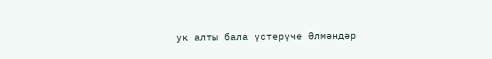ук алты бала үстерүче Әлмәндәр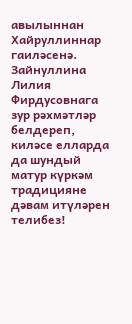авылыннан Хайруллиннар гаиләсенә. Зайнуллина Лилия Фирдусовнага зур рәхмәтләр белдереп, киләсе елларда да шундый матур күркәм традицияне дәвам итүләрен телибез!